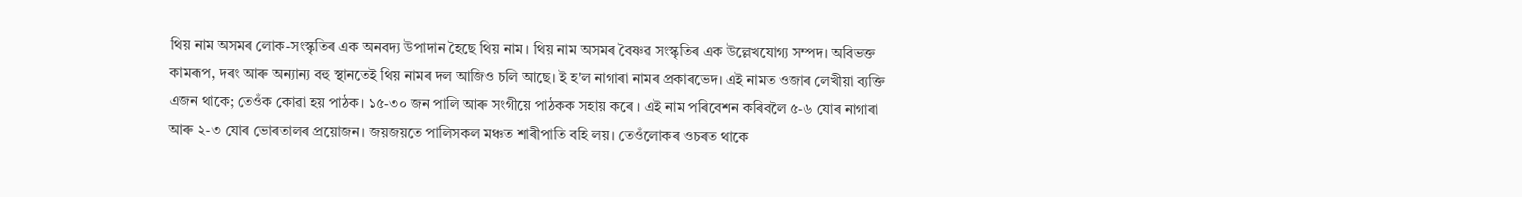থিয় নাম অসমৰ লোক-সংস্কৃতিৰ এক অনবদ্য উপাদান হৈছে থিয় নাম। থিয় নাম অসমৰ বৈষ্ণৱ সংস্কৃতিৰ এক উল্লেখযোগ্য সম্পদ। অবিভক্ত কামৰূপ, দৰং আৰু অন্যান্য বহু স্থানতেই থিয় নামৰ দল আজিও চলি আছে। ই হ'ল নাগাৰা নামৰ প্রকাৰভেদ। এই নামত ওজাৰ লেখীয়া ব্যক্তি এজন থাকে; তেওঁক কোৱা হয় পাঠক। ১৫-৩০ জন পালি আৰু সংগীয়ে পাঠকক সহায় কৰে । এই নাম পৰিবেশন কৰিবলৈ ৫-৬ যোৰ নাগাৰা আৰু ২-৩ যোৰ ভোৰতালৰ প্ৰয়োজন। জয়জয়তে পালিসকল মঞ্চত শাৰীপাতি বহি লয়। তেওঁলোকৰ ওচৰত থাকে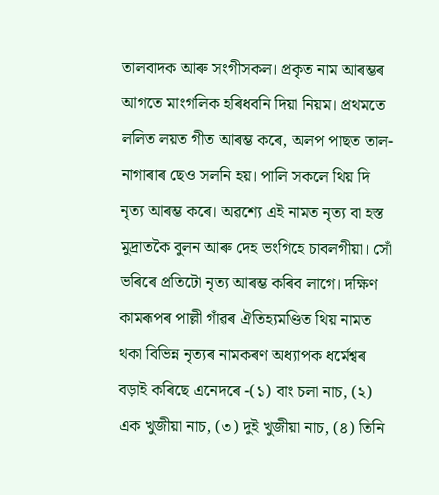তালবাদক আৰু সংগীসকল। প্রকৃত নাম আৰম্ভৰ আগতে মাংগলিক হৰিধবনি দিয়া নিয়ম। প্রথমতে ললিত লয়ত গীত আৰম্ভ কৰে, অলপ পাছত তাল-নাগাৰাৰ ছেও সলনি হয়। পালি সকলে থিয় দি নৃত্য আৰম্ভ কৰে। অৱশ্যে এই নামত নৃত্য বা হস্ত মুদ্রাতকৈ বুলন আৰু দেহ ভংগিহে চাবলগীয়া। সোঁ ভৰিৰে প্ৰতিটো নৃত্য আৰম্ভ কৰিব লাগে। দক্ষিণ কামৰূপৰ পাল্লী গাঁৱৰ ঐতিহ্যমণ্ডিত থিয় নামত থকা বিভিন্ন নৃত্যৰ নামকৰণ অধ্যাপক ধৰ্মেশ্বৰ বড়াই কৰিছে এনেদৰে -(১) বাং চলা নাচ, (২) এক খুজীয়া নাচ, (৩) দুই খুজীয়া নাচ, (৪) তিনি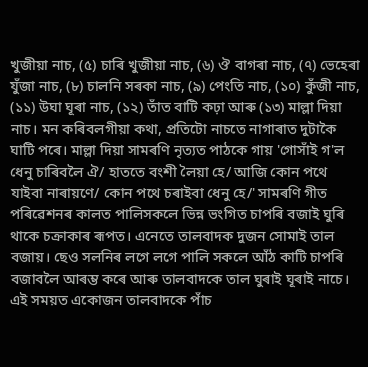খুজীয়া নাচ, (৫) চাৰি খুজীয়া নাচ, (৬) ঔ বাগৰা নাচ, (৭) ভেহেৰা যুঁজা নাচ, (৮) চালনি সৰকা নাচ, (৯) পেংতি নাচ, (১০) কুঁজী নাচ, (১১) উঘা ঘূৰা নাচ, (১২) তাঁত বাটি কঢ়া আৰু (১৩) মাল্লা দিয়া নাচ। মন কৰিবলগীয়া কথা, প্রতিটো নাচতে নাগাৰাত দুটাকৈ ঘাটি পৰে। মাল্লা দিয়া সামৰণি নৃত্যত পাঠকে গায় 'গোসাঁই গ'ল ধেনু চাৰিবলৈ ঐ/ হাততে বংশী লৈয়া হে/ আজি কোন পথে যাইবা নাৰায়ণে/ কোন পথে চৰাইবা ধেনু হে/' সামৰণি গীত পৰিৱেশনৰ কালত পালিসকলে ভিন্ন ভংগিত চাপৰি বজাই ঘুৰি থাকে চক্রাকাৰ ৰূপত। এনেতে তালবাদক দুজন সোমাই তাল বজায়। ছেও সলনিৰ লগে লগে পালি সকলে আঁঠ কাটি চাপৰি বজাবলৈ আৰম্ভ কৰে আৰু তালবাদকে তাল ঘুৰাই ঘূৰাই নাচে। এই সময়ত একোজন তালবাদকে পাঁচ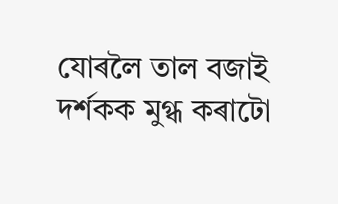যোৰলৈ তাল বজাই দর্শকক মুগ্ধ কৰাটো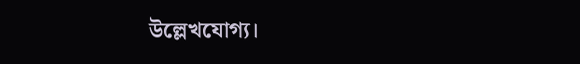উল্লেখযোগ্য।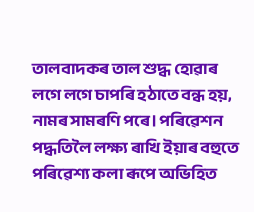তালবাদকৰ তাল শুদ্ধ হোৱাৰ লগে লগে চাপৰি হঠাতে বন্ধ হয়, নামৰ সামৰণি পৰে। পৰিৱেশন পদ্ধতিলৈ লক্ষ্য ৰাখি ইয়াৰ বহুতে পৰিৱেশ্য কলা ৰূপে অভিহিত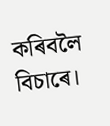কৰিবলৈ বিচাৰে।